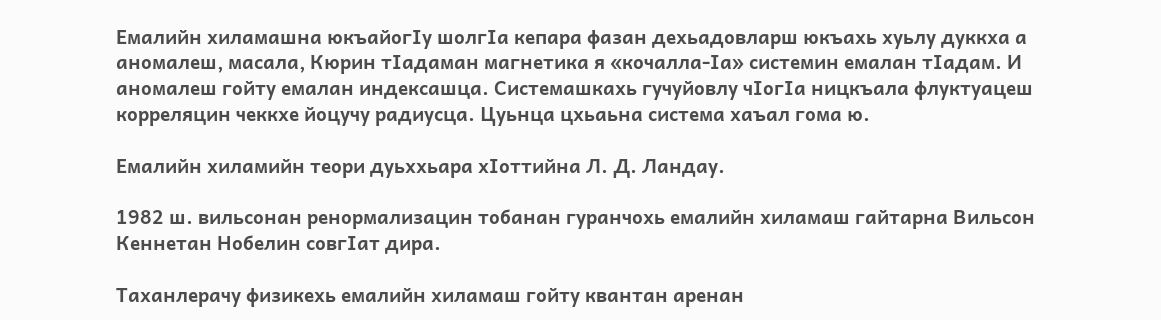Емалийн хиламашна юкъайогӀу шолгӀа кепара фазан дехьадовларш юкъахь хуьлу дуккха а аномалеш, масала, Кюрин тӀадаман магнетика я «кочалла-Ӏа» системин емалан тӀадам. И аномалеш гойту емалан индексашца. Системашкахь гучуйовлу чӀогӀа ницкъала флуктуацеш корреляцин чеккхе йоцучу радиусца. Цуьнца цхьаьна система хаъал гома ю.

Емалийн хиламийн теори дуьххьара хӀоттийна Л. Д. Ландау.

1982 ш. вильсонан ренормализацин тобанан гуранчохь емалийн хиламаш гайтарна Вильсон Кеннетан Нобелин совгӀат дира.

Таханлерачу физикехь емалийн хиламаш гойту квантан аренан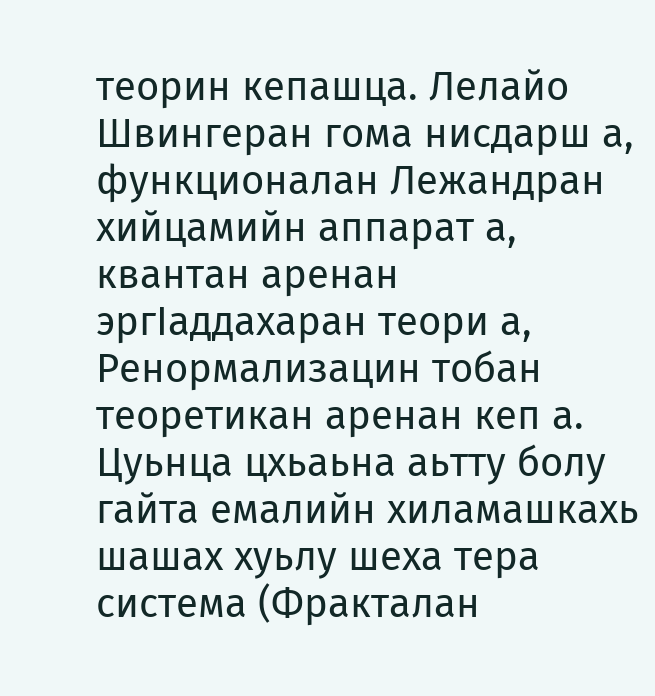теорин кепашца. Лелайо Швингеран гома нисдарш а, функционалан Лежандран хийцамийн аппарат а, квантан аренан эргӀаддахаран теори а, Ренормализацин тобан теоретикан аренан кеп а. Цуьнца цхьаьна аьтту болу гайта емалийн хиламашкахь шашах хуьлу шеха тера система (Фракталан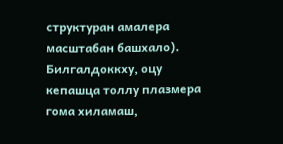структуран амалера масштабан башхало). Билгалдоккху, оцу кепашца толлу плазмера гома хиламаш,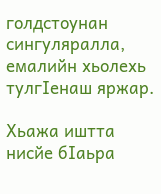голдстоунан сингуляралла, емалийн хьолехь тулгӀенаш яржар.

Хьажа иштта нисйе бӀаьра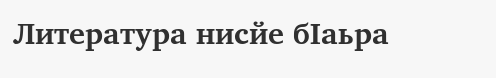Литература нисйе бӀаьра